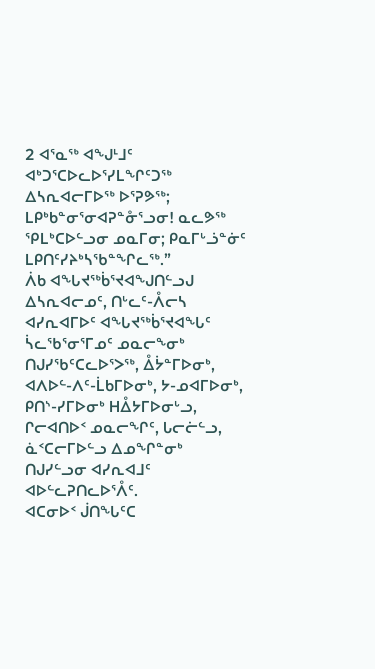2 ᐊᕐᓇᖅ ᐊᖑᒻᒧᑦ ᐊᒃᑐᕐᑕᐅᓚᐅᕐᓯᒪᖏᑦᑐᖅ ᐃᓴᕆᐊᓕᒥᐅᖅ ᐅᕐᕈᕗᖅ; ᒪᑭᒃᑲᓐᓂᕐᓂᐊᕈᓐᓁᕐᓗᓂ! ᓇᓚᕗᖅ ᕿᒪᒃᑕᐅᓪᓗᓂ ᓄᓇᒥᓂ; ᑭᓇᒥᒡᓘᓐᓃᑦ ᒪᑭᑎᑦᓯᔨᒃᓴᖃᓐᖏᓚᖅ.”
ᐲᑲ ᐊᖓᔪᖅᑳᕐᔪᐊᖑᑎᓪᓗᒍ ᐃᓴᕆᐊᓕᓄᑦ, ᑎᒡᓚᑦ-ᐰᓕᓴ ᐊᓯᕆᐊᒥᐅᑦ ᐊᖓᔪᖅᑳᕐᔪᐊᖓᑦ ᓵᓚᖃᕐᓂᕐᒥᓄᑦ ᓄᓇᓕᖕᓂᒃ ᑎᒍᓯᖃᑦᑕᓚᐅᕐᐳᖅ, ᐂᔮᓐᒥᐅᓂᒃ, ᐊᐱᐅᓪ-ᐱᑦ-ᒫᑲᒥᐅᓂᒃ, ᔭ-ᓄᐊᒥᐅᓂᒃ, ᑭᑎᔅ-ᓯᒥᐅᓂᒃ ᕼᐂᔭᒥᐅᓂᒡᓗ, ᒋᓕᐊᑎᐅᑉ ᓄᓇᓕᖏᑦ, ᒐᓕᓖᓪᓗ, ᓈᑉᑕᓕᒥᐅᓪᓗ ᐃᓄᖏᓐᓂᒃ ᑎᒍᓯᓪᓗᓂ ᐊᓯᕆᐊᒧᑦ ᐊᐅᓪᓚᕈᑎᓚᐅᕐᐰᑦ.
ᐊᑕᓂᐅᑉ ᒎᑎᖓᑦᑕ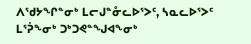ᐱᖁᔭᖏᓐᓂᒃ ᒪᓕᒍᓐᓁᓚᐅᕐᐳᑦ, ᓴᓇᓚᐅᕐᐳᑦ ᒪᕐᕉᖕᓂᒃ ᑐᒃᑐᕙᓐᖑᐊᖕᓂᒃ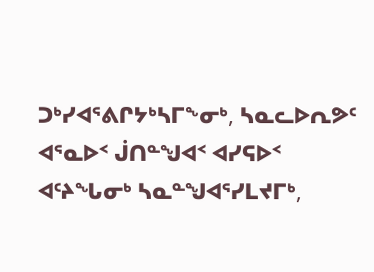ᑐᒃᓯᐊᕐᕕᒋᔭᒃᓴᒥᖕᓂᒃ, ᓴᓇᓚᐅᕆᕗᑦ ᐊᕐᓇᐅᑉ ᒎᑎᓐᖑᐊᑉ ᐊᓯᕋᐅᑉ ᐊᑦᔨᖓᓂᒃ ᓴᓇᓐᖑᐊᕐᓯᒪᔪᒥᒃ,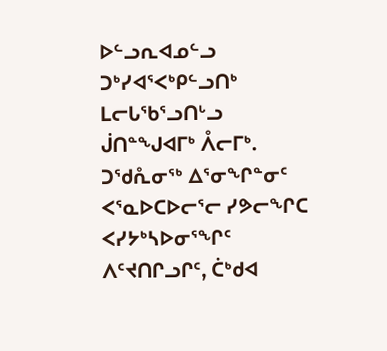ᐅᓪᓗᕆᐊᓄᓪᓗ ᑐᒃᓯᐊᕐᐸᒃᑭᓪᓗᑎᒃ ᒪᓕᒐᖃᕐᓗᑎᒡᓗ ᒎᑎᓐᖑᐊᒥᒃ ᐰᓕᒥᒃ.
ᑐᖁᕅᓂᖅ ᐃᕐᓂᖏᓐᓂᑦ ᐸᕐᓇᐅᑕᐅᓕᕐᓕ ᓯᕗᓕᖏᑕ ᐸᓯᔭᒃᓴᐅᓂᕐᖏᑦ ᐱᑦᔪᑎᒋᓗᒋᑦ, ᑖᒃᑯᐊ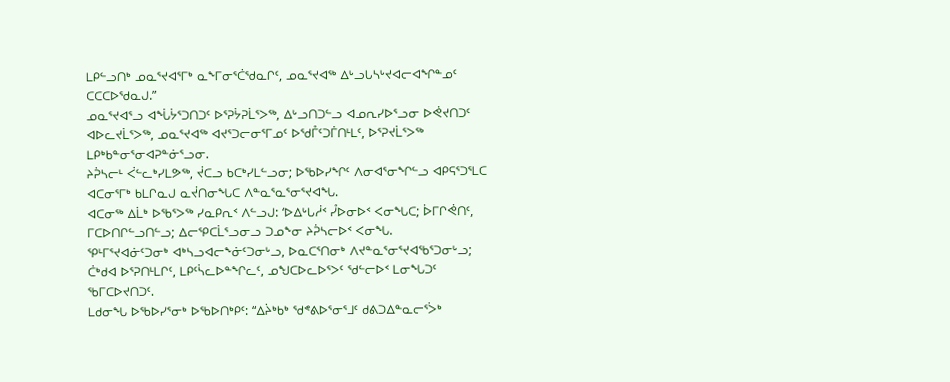ᒪᑭᓪᓗᑎᒃ ᓄᓇᕐᔪᐊᕐᒥᒃ ᓇᖕᒥᓂᕐᑖᖁᓇᒋᑦ, ᓄᓇᕐᔪᐊᖅ ᐃᒡᓗᒐᓴᒡᔪᐊᓕᐊᖏᓐᓄᑦ ᑕᑕᑕᐅᖁᓇᒍ.”
ᓄᓇᕐᔪᐊᕐᓗ ᐊᖔᔮᕐᑐᑎᑐᑦ ᐅᕐᕈᔮᕈᒫᕐᐳᖅ, ᐃᒡᓗᑎᑐᓪᓗ ᐊᓄᕆᓯᐅᕐᓗᓂ ᐅᕚᔪᑎᑐᑦ ᐊᐅᓚᔪᒫᕐᐳᖅ, ᓄᓇᕐᔪᐊᖅ ᐊᔪᕐᑐᓕᓂᕐᒥᓄᑦ ᐅᖁᒤᑦᑐᒦᑎᒻᒪᑦ, ᐅᕐᕈᔪᒫᕐᐳᖅ ᒪᑭᒃᑲᓐᓂᕐᓂᐊᕈᓐᓃᕐᓗᓂ.
ᔨᕉᓴᓕᒻ ᐹᓪᓚᒃᓯᒪᕗᖅ, ᔫᑕᓗ ᑲᑕᒃᓯᒪᓪᓗᓂ; ᐅᖃᐅᓯᖏᑦ ᐱᓂᐊᕐᓂᖏᓪᓗ ᐊᑭᕋᕐᑐᕐᒪᑕ ᐊᑕᓂᕐᒥᒃ ᑲᒪᒋᓇᒍ ᓇᔫᑎᓂᖓᑕ ᐱᓐᓇᕐᓇᕐᓂᕐᔪᐊᖓ.
ᐊᑕᓂᖅ ᐃᒫᒃ ᐅᖃᕐᐳᖅ ᓯᓇᑭᕆᑉ ᐱᓪᓗᒍ: ‘ᐅᐃᒡᒐᓲᑉ ᓮᐅᓂᐅᑉ ᐸᓂᖓᑕ; ᐆᒥᒋᕚᑎᑦ, ᒥᑕᐅᑎᒋᓪᓗᑎᓪᓗ; ᐃᓕᕿᑕᒫᕐᓗᓂᓗ ᑐᓄᖕᓂ ᔨᕉᓴᓕᐅᑉ ᐸᓂᖓ.
ᕿᒻᒥᕐᔪᐊᓃᑦᑐᓂᒃ ᐊᒃᓴᓗᐊᓕᖕᓃᑦᑐᓂᒡᓗ, ᐅᓇᑕᕐᑎᓂᒃ ᐱᔪᓐᓇᕐᓂᕐᔪᐊᖃᕐᑐᓂᒡᓗ; ᑖᒃᑯᐊ ᐅᕐᕈᑎᒻᒪᒋᑦ, ᒪᑭᑦᓵᓚᐅᓐᖏᓚᑦ, ᓄᖑᑕᐅᓚᐅᕐᐳᑦ ᖁᓪᓕᐅᑉ ᒪᓂᖓᑐᑦ ᖃᒥᑕᐅᔪᑎᑐᑦ.
ᒪᑯᓂᖓ ᐅᖃᐅᓯᕐᓂᒃ ᐅᖃᐅᑎᒃᑭᑦ: “ᐃᔩᒃᑲᒃ ᖁᕝᕕᐅᕐᓂᕐᒧᑦ ᑯᕕᑐᐃᓐᓇᓕᕐᐴᒃ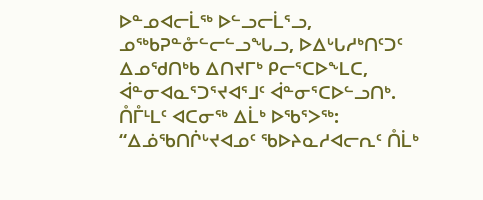ᐅᓐᓄᐊᓕᒫᖅ ᐅᓪᓗᓕᒫᕐᓗ, ᓄᖅᑲᕈᓐᓁᓪᓕᓪᓗᖓᓗ, ᐅᐃᒡᒐᓱᒃᑎᑦᑐᑦ ᐃᓄᖁᑎᒃᑲ ᐃᑎᔪᒥᒃ ᑭᓕᕐᑕᐅᖕᒪᑕ, ᐋᓐᓂᐊᓇᕐᑐᕐᔪᐊᕐᒧᑦ ᐋᓐᓂᕐᑕᐅᓪᓗᑎᒃ.
ᑍᒤᒻᒪᑦ ᐊᑕᓂᖅ ᐃᒫᒃ ᐅᖃᕐᐳᖅ: “ᐃᓅᖃᑎᒌᒡᔪᐊᓄᑦ ᖃᐅᔨᓇᓱᐊᓕᕆᑦ ᑍᒫᒃ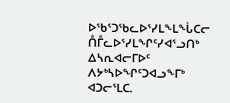ᐅᖃᕐᑐᖃᓚᐅᕐᓯᒪᖕᒪᖔᑕᓕ ᑍᒤᓚᐅᕐᓯᒪᖏᑦᓯᐊᕐᓗᑎᒃ ᐃᓴᕆᐊᓕᒥᐅᑦ ᐱᔭᒃᓴᐅᖏᑦᑐᐊᓗᖕᒥᒃ ᐊᑐᓕᕐᒪᑕ.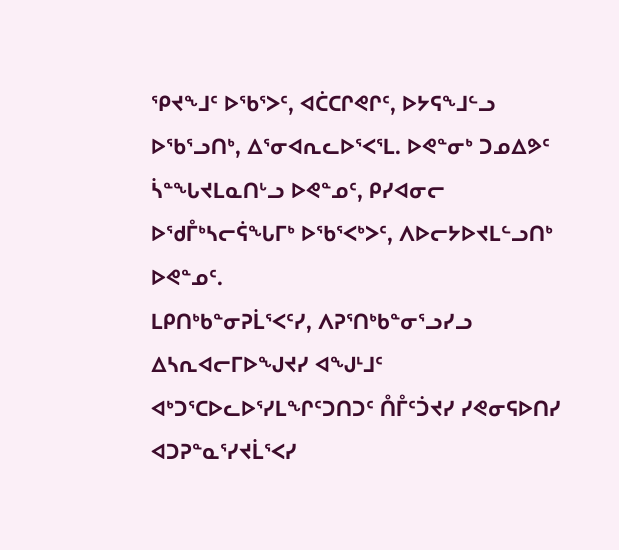ᕿᔪᖕᒧᑦ ᐅᖃᕐᐳᑦ, ᐊᑖᑕᒋᕙᒋᑦ, ᐅᔭᕋᖕᒧᓪᓗ ᐅᖃᕐᓗᑎᒃ, ᐃᕐᓂᐊᕆᓚᐅᕐᐸᕐᒪ. ᐅᕙᓐᓂᒃ ᑐᓄᐃᕗᑦ ᓵᓐᖓᔪᒪᓇᑎᒡᓗ ᐅᕙᓐᓄᑦ, ᑭᓯᐊᓂᓕ ᐅᖁᒤᒃᓴᓕᕌᖓᒥᒃ ᐅᖃᕐᐸᒃᐳᑦ, ᐱᐅᓕᔭᐅᔪᒪᓪᓗᑎᒃ ᐅᕙᓐᓄᑦ.
ᒪᑭᑎᒃᑲᓐᓂᕈᒫᕐᐸᑦᓯ, ᐱᕈᕐᑎᒃᑲᓐᓂᕐᓗᓯᓗ ᐃᓴᕆᐊᓕᒥᐅᖑᔪᓯ ᐊᖑᒻᒧᑦ ᐊᒃᑐᕐᑕᐅᓚᐅᕐᓯᒪᖏᑦᑐᑎᑐᑦ ᑍᒤᑦᑑᔪᓯ ᓯᕙᓂᕋᐅᑎᓯ ᐊᑐᕈᓐᓇᕐᓯᔪᒫᕐᐸᓯ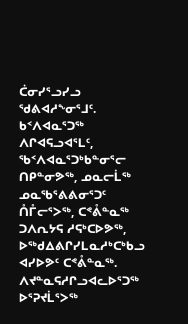ᑖᓂᓯᕐᓗᓯᓗ ᖁᕕᐊᓱᖕᓂᕐᒧᑦ.
ᑲᑉᐱᐊᓇᕐᑐᖅ ᐱᒋᐊᕋᓗᐊᕐᒪᑦ, ᖃᑉᐱᐊᓇᕐᑐᒃᑲᓐᓂᕐᓕ ᑎᑭᓐᓂᕗᖅ, ᓄᓇᓕᒫᖅ ᓄᓇᖃᕐᕕᕕᓂᕐᑐᑦ ᑍᒤᓕᕐᐳᖅ, ᑕᕝᕔᓐᓇᖅ ᑐᐱᕆᔭᕋ ᓱᕋᒃᑕᐅᕗᖅ, ᐅᖅᑯᐃᕕᒋᓯᒪᓇᓱᒃᑕᒃᑲᓗ ᐊᓯᐅᕗᑦ ᑕᕝᕔᓐᓇᖅ.
ᐱᔪᓐᓇᕋᓱᒋᓗᐊᓚᐅᕐᑐᖅ ᐅᕐᕈᔪᒫᕐᐳᖅ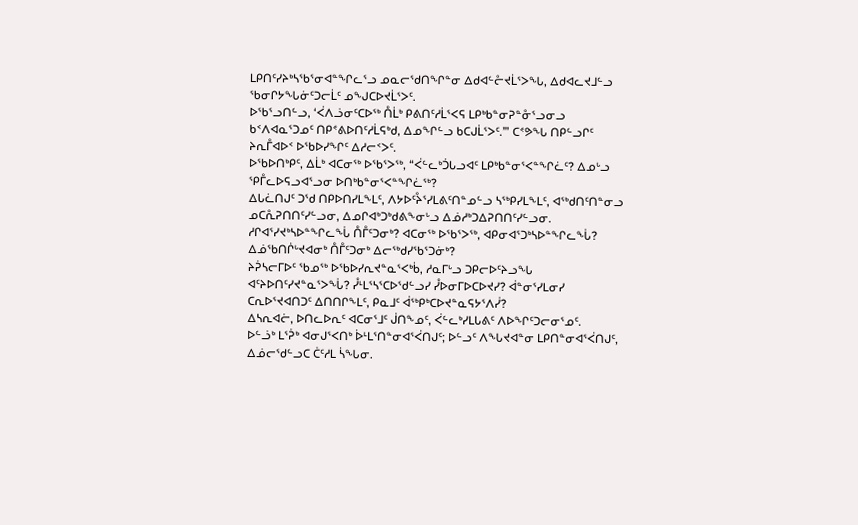ᒪᑭᑎᑦᓯᔨᒃᓴᖃᕐᓂᐊᓐᖏᓚᕐᓗ ᓄᓇᓕᖁᑎᖏᓐᓂ ᐃᑯᐊᓪᓔᔪᒫᕐᐳᖓ, ᐃᑯᐊᓚᔪᒧᓪᓗ ᖃᓂᒋᔭᖓᓃᑦᑐᓕᒫᑦ ᓄᖑᑕᐅᔪᒫᕐᐳᑦ.
ᐅᖃᕐᓗᑎᓪᓗ, ‘ᐹᐱᓘᓂᑦᑕᐅᖅ ᑍᒫᒃ ᑭᕕᑎᑦᓱᒫᕐᐸᕋ ᒪᑭᒃᑲᓐᓂᕈᓐᓁᕐᓗᓂᓗ ᑲᑉᐱᐊᓇᕐᑐᓄᑦ ᑎᑭᕝᕕᐅᑎᑦᓱᒫᕋᒃᑯ, ᐃᓄᖏᓪᓗ ᑲᑕᒍᒫᕐᐳᑦ.’” ᑕᕝᕗᖓ ᑎᑭᓪᓗᒋᑦ ᔨᕆᒤᐊᐅᑉ ᐅᖃᐅᓯᖏᑦ ᐃᓱᓕᑉᐳᑦ.
ᐅᖃᐅᑎᒃᑭᑦ, ᐃᒫᒃ ᐊᑕᓂᖅ ᐅᖃᕐᐳᖅ, “ᐹᓪᓚᒃᑑᒐᓗᐊᑦ ᒪᑭᒃᑲᓐᓂᕐᐸᓐᖏᓛᑦ? ᐃᓄᒡᓗ ᕿᒤᓚᐅᕋᓗᐊᕐᓗᓂ ᐅᑎᒃᑲᓐᓂᕐᐸᓐᖏᓛᖅ?
ᐃᒐᓛᑎᒍᑦ ᑐᖁ ᑎᑭᐅᑎᓯᒪᖕᒪᑦ, ᐱᔭᐅᑦᔧᕐᓯᒪᕕᑦᑎᓐᓄᓪᓗ ᓴᖅᑭᓯᒪᖕᒪᑦ, ᐊᖅᑯᑎᑦᑎᓐᓂᓗ ᓄᑕᕅᕈᑎᑎᑦᓯᓪᓗᓂ, ᐃᓄᒋᐊᒃᑐᒃᑯᕕᖕᓂᒡᓗ ᐃᓅᓱᒃᑐᐃᕈᑎᑎᑦᓯᓪᓗᓂ.
ᓱᒋᐊᕐᓯᔪᒃᓴᐅᓐᖏᓚᖔ ᑍᒤᑦᑐᓂᒃ? ᐊᑕᓂᖅ ᐅᖃᕐᐳᖅ, ᐊᑭᓂᐊᕐᑐᒃᓴᐅᓐᖏᓚᖔ? ᐃᓅᖃᑎᒌᒡᔪᐊᓂᒃ ᑍᒤᑦᑐᓂᒃ ᐃᓕᖅᑯᓯᖃᕐᑐᓃᒃ?
ᔨᕉᓴᓕᒥᐅᑦ ᖃᓄᖅ ᐅᖃᐅᓯᕆᔪᓐᓇᕐᐸᒃᑳ, ᓱᓇᒥᒡᓗ ᑐᑭᓕᐅᑦᔨᓗᖓ ᐊᑦᔨᐅᑎᑦᓯᔪᓐᓇᕐᐳᖔ? ᓮᒻᒪᕐᓴᕐᑕᐅᖁᓪᓗᓯ ᓮᐅᓂᒥᐅᑕᐅᔪᓯ? ᐋᓐᓂᕐᓯᒪᓂᓯ ᑕᕆᐅᕐᔪᐊᑎᑐᑦ ᐃᑎᑎᒋᖕᒪᑦ, ᑭᓇᒧᑦ ᐋᖅᑭᒃᑕᐅᔪᓐᓇᕋᔭᕐᐱᓰ?
ᐃᓴᕆᐊᓖ, ᐅᑎᓚᐅᕆᑦ ᐊᑕᓂᕐᒧᑦ ᒎᑎᖕᓄᑦ, ᐹᓪᓚᒃᓯᒪᒐᕕᑦ ᐱᐅᖏᑦᑐᓕᓂᕐᓄᑦ.
ᐅᓪᓘᒃ ᒪᕐᕉᒃ ᐊᓂᒍᕐᐸᑎᒃ ᐆᒻᒪᕐᑎᓐᓂᐊᕐᐹᑎᒍᑦ; ᐅᓪᓗᑦ ᐱᖓᔪᐊᓐᓂ ᒪᑭᑎᓐᓂᐊᕐᐹᑎᒍᑦ, ᐃᓅᓕᖁᓪᓗᑕ ᑖᑦᓱᒪ ᓵᖓᓂ.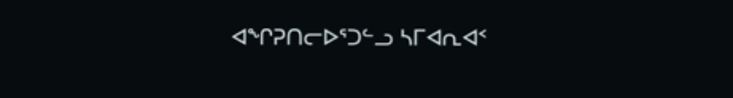ᐊᖏᕈᑎᓕᐅᕐᑐᓪᓗ ᓴᒥᐊᕆᐊᑉ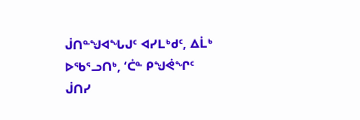ᒎᑎᓐᖑᐊᖓᒍᑦ ᐊᓯᒪᒃᑯᑦ, ᐃᒫᒃ ᐅᖃᕐᓗᑎᒃ, ‘ᑖᓐ ᑭᖑᕚᖏᑦ ᒎᑎᓯ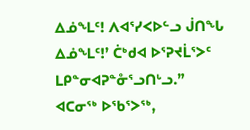ᐃᓅᖕᒪᑦ! ᐱᐊᕐᓯᐸᐅᓪᓗ ᒎᑎᖓ ᐃᓅᖕᒪᑦ!’ ᑖᒃᑯᐊ ᐅᕐᕈᔪᒫᕐᐳᑦ ᒪᑭᓐᓂᐊᕈᓐᓁᕐᓗᑎᒡᓗ.”
ᐊᑕᓂᖅ ᐅᖃᕐᐳᖅ,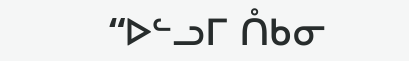“ᐅᓪᓗᒥ ᑍᑲᓂ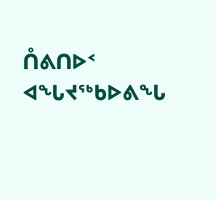ᑍᕕᑎᐅᑉ ᐊᖓᔪᖅᑲᐅᕕᖓ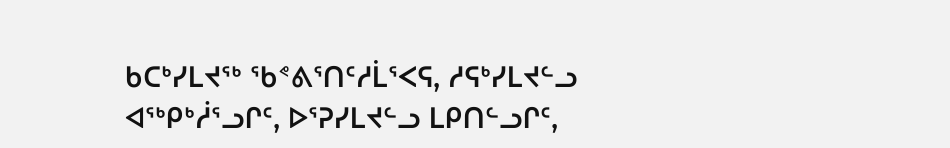ᑲᑕᒃᓯᒪᔪᖅ ᖃᕝᕕᕐᑎᑦᓱᒫᕐᐸᕋ, ᓱᕋᒃᓯᒪᔪᓪᓗ ᐊᖅᑭᒃᓲᕐᓗᒋᑦ, ᐅᕐᕈᓯᒪᔪᓪᓗ ᒪᑭᑎᓪᓗᒋᑦ,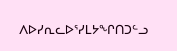ᐱᐅᓯᕆᓚᐅᕐᓯᒪᔭᖏᑎᑐᓪᓗ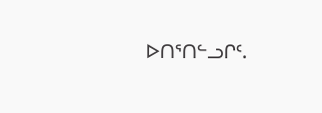ᐅᑎᕐᑎᓪᓗᒋᑦ.